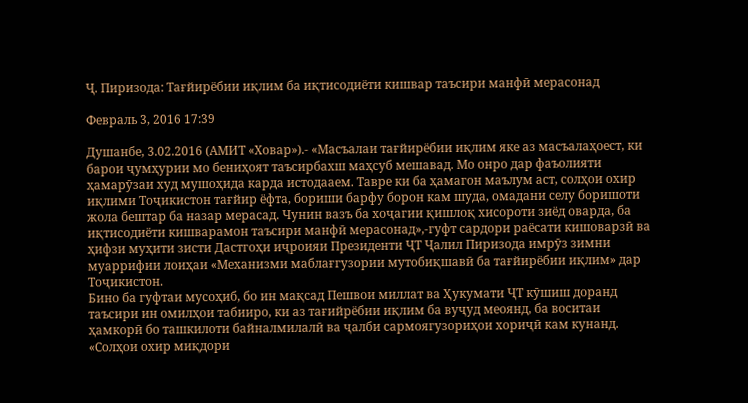Ҷ. Пиризода: Тағйирёбии иқлим ба иқтисодиёти кишвар таъсири манфӣ мерасонад

Февраль 3, 2016 17:39

Душанбе, 3.02.2016 (АМИТ «Ховар»).- «Масъалаи тағйирёбии иқлим яке аз масъалаҳоест, ки барои ҷумҳурии мо бениҳоят таъсирбахш маҳсуб мешавад. Мо онро дар фаъолияти ҳамарӯзаи худ мушоҳида карда истодааем. Тавре ки ба ҳамагон маълум аст, солҳои охир иқлими Тоҷикистон тағйир ёфта, бориши барфу борон кам шуда, омадани селу боришоти жола бештар ба назар мерасад. Чунин вазъ ба хоҷагии қишлоқ хисороти зиёд оварда, ба иқтисодиёти кишварамон таъсири манфӣ мерасонад»,-гуфт сардори раёсати кишоварзӣ ва ҳифзи муҳити зисти Дастгоҳи иҷроияи Президенти ҶТ Ҷалил Пиризода имрӯз зимни муаррифии лоиҳаи «Механизми маблағгузории мутобиқшавӣ ба тағйирёбии иқлим» дар Тоҷикистон.
Бино ба гуфтаи мусоҳиб, бо ин мақсад Пешвои миллат ва Ҳукумати ҶТ кӯшиш доранд таъсири ин омилҳои табииро, ки аз тағийрёбии иқлим ба вуҷуд меоянд, ба воситаи ҳамкорӣ бо ташкилоти байналмилалӣ ва ҷалби сармоягузориҳои хориҷӣ кам кунанд.
«Солҳои охир миқдори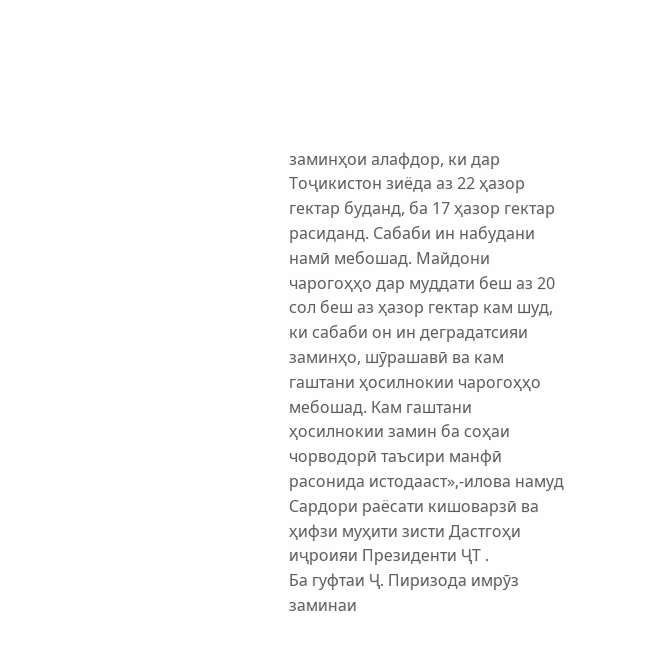заминҳои алафдор, ки дар Тоҷикистон зиёда аз 22 ҳазор гектар буданд, ба 17 ҳазор гектар расиданд. Сабаби ин набудани намӣ мебошад. Майдони чарогоҳҳо дар муддати беш аз 20 сол беш аз ҳазор гектар кам шуд, ки сабаби он ин деградатсияи заминҳо, шӯрашавӣ ва кам гаштани ҳосилнокии чарогоҳҳо мебошад. Кам гаштани ҳосилнокии замин ба соҳаи чорводорӣ таъсири манфӣ расонида истодааст»,-илова намуд Сардори раёсати кишоварзӣ ва ҳифзи муҳити зисти Дастгоҳи иҷроияи Президенти ҶТ .
Ба гуфтаи Ҷ. Пиризода имрӯз заминаи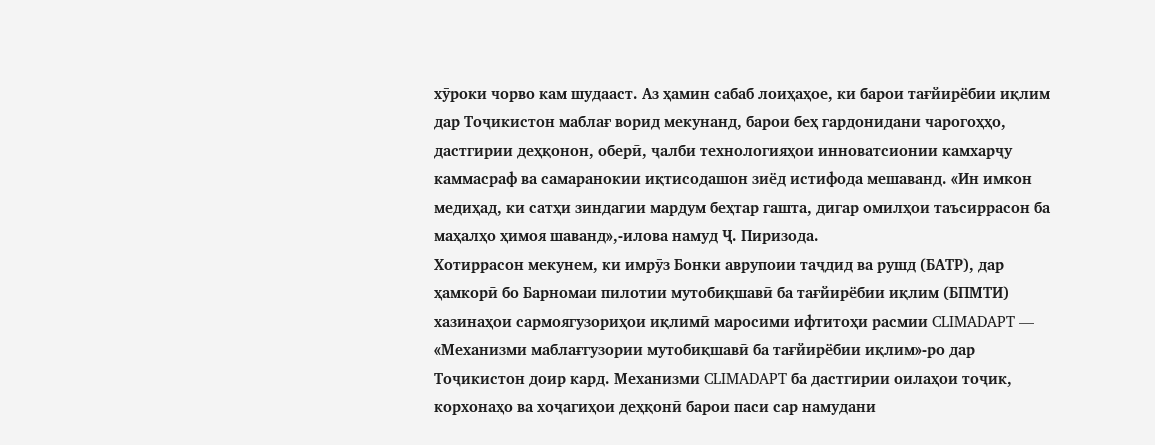хӯроки чорво кам шудааст. Аз ҳамин сабаб лоиҳаҳое, ки барои тағйирёбии иқлим дар Тоҷикистон маблағ ворид мекунанд, барои беҳ гардонидани чарогоҳҳо, дастгирии деҳқонон, оберӣ, ҷалби технологияҳои инноватсионии камхарҷу каммасраф ва самаранокии иқтисодашон зиёд истифода мешаванд. «Ин имкон медиҳад, ки сатҳи зиндагии мардум беҳтар гашта, дигар омилҳои таъсиррасон ба маҳалҳо ҳимоя шаванд»,-илова намуд Ҷ. Пиризода.
Хотиррасон мекунем, ки имрӯз Бонки аврупоии таҷдид ва рушд (БАТР), дар ҳамкорӣ бо Барномаи пилотии мутобиқшавӣ ба тағйирёбии иқлим (БПМТИ) хазинаҳои сармоягузориҳои иқлимӣ маросими ифтитоҳи расмии CLIMADAPT — «Механизми маблағгузории мутобиқшавӣ ба тағйирёбии иқлим»-ро дар Тоҷикистон доир кард. Механизми CLIMADAPT ба дастгирии оилаҳои тоҷик, корхонаҳо ва хоҷагиҳои деҳқонӣ барои паси сар намудани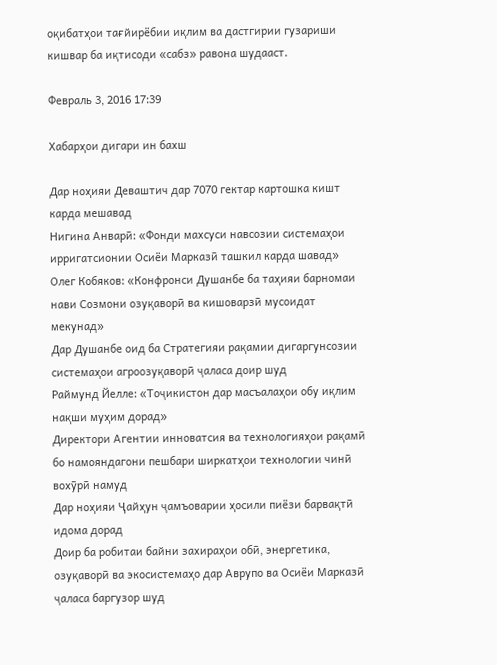оқибатҳои тағйирёбии иқлим ва дастгирии гузариши кишвар ба иқтисоди «сабз» равона шудааст.

Февраль 3, 2016 17:39

Хабарҳои дигари ин бахш

Дар ноҳияи Деваштич дар 7070 гектар картошка кишт карда мешавад
Нигина Анварӣ: «Фонди махсуси навсозии системаҳои ирригатсионии Осиёи Марказӣ ташкил карда шавад»
Олег Кобяков: «Конфронси Душанбе ба таҳияи барномаи нави Созмони озуқаворӣ ва кишоварзӣ мусоидат мекунад»
Дар Душанбе оид ба Стратегияи рақамии дигаргунсозии системаҳои агроозуқаворӣ ҷаласа доир шуд
Раймунд Йелле: «Тоҷикистон дар масъалаҳои обу иқлим нақши муҳим дорад»
Директори Агентии инноватсия ва технологияҳои рақамӣ бо намояндагони пешбари ширкатҳои технологии чинӣ вохӯрӣ намуд
Дар ноҳияи Ҷайҳун ҷамъоварии ҳосили пиёзи барвақтӣ идома дорад
Доир ба робитаи байни захираҳои обӣ, энергетика, озуқаворӣ ва экосистемаҳо дар Аврупо ва Осиёи Марказӣ ҷаласа баргузор шуд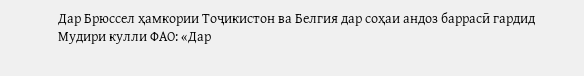Дар Брюссел ҳамкории Тоҷикистон ва Белгия дар соҳаи андоз баррасӣ гардид
Мудири кулли ФАО: «Дар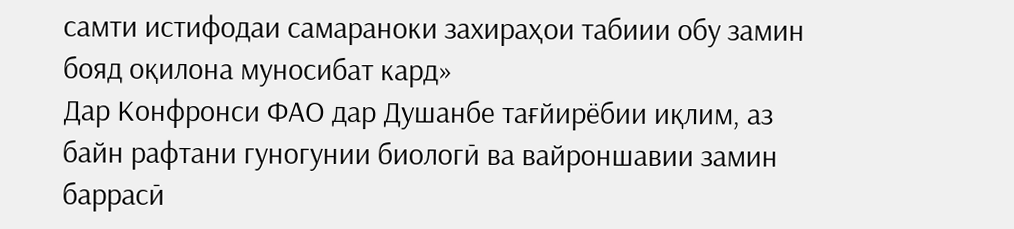самти истифодаи самараноки захираҳои табиии обу замин бояд оқилона муносибат кард»
Дар Конфронси ФАО дар Душанбе тағйирёбии иқлим, аз байн рафтани гуногунии биологӣ ва вайроншавии замин баррасӣ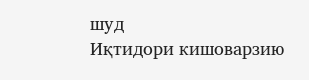шуд
Иқтидори кишоварзию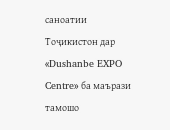саноатии Тоҷикистон дар «Dushanbe EXPO Centre» ба маърази тамошо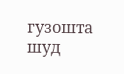гузошта шуд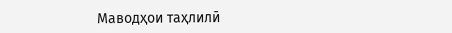Маводҳои таҳлилӣ